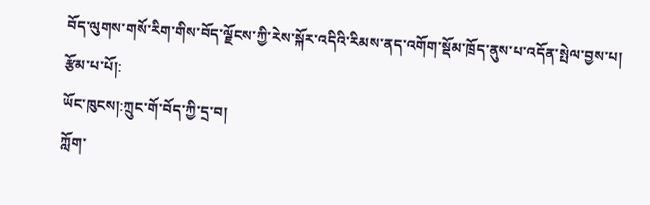བོད་ལུགས་གསོ་རིག་གིས་བོད་ལྗོངས་ཀྱི་རེས་སྐོར་འདིའི་རིམས་ནད་འགོག་སྡོམ་ཁྲོད་ནུས་པ་འདོན་སྤེལ་བྱས་པ།
རྩོམ་པ་པོ།:
ཡོང་ཁུངས།:ཀྲུང་གོ་བོད་ཀྱི་དྲ་བ།
ཀློག་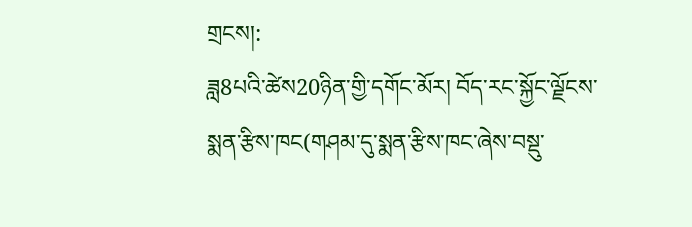གྲངས།:
ཟླ8པའི་ཚེས20ཉིན་གྱི་དགོང་མོར། བོད་རང་སྐྱོང་ལྗོངས་སྨན་རྩིས་ཁང(གཤམ་དུ་སྨན་རྩིས་ཁང་ཞེས་བསྡུ་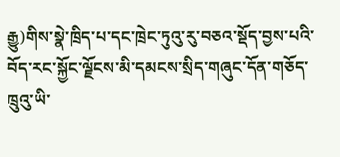རྒྱུ)གིས་སྣེ་ཁྲིད་པ་དང་ཁྲེང་ཏུའུ་རུ་བཅའ་སྡོད་བྱས་པའི་བོད་རང་སྐྱོང་ལྗོངས་མི་དམངས་སྲིད་གཞུང་དོན་གཅོད་ཁྲུའུ་ཡི་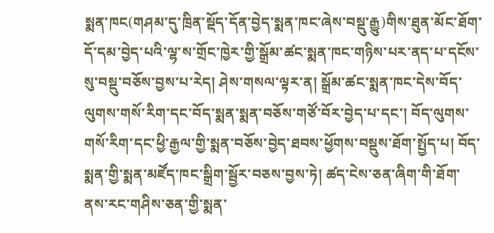སྨན་ཁང(གཤམ་དུ་ཁྲིན་སྡོད་དོན་བྱེད་སྨན་ཁང་ཞེས་བསྡུ་རྒྱུ)གིས་ཐུན་མོང་ཐོག་དོ་དམ་བྱེད་པའི་ལྷ་ས་གྲོང་ཁྱེར་གྱི་སྒྲོམ་ཚང་སྨན་ཁང་གཉིས་པར་ནད་པ་དངོས་སུ་བསྡུ་བཅོས་བྱས་པ་རེད། ཤེས་གསལ་ལྟར་ན། སྒྲོམ་ཚང་སྨན་ཁང་དེས་བོད་ལུགས་གསོ་རིག་དང་བོད་སྨན་སྨན་བཅོས་གཙོ་བོར་བྱེད་པ་དང་། བོད་ལུགས་གསོ་རིག་དང་ཕྱི་རྒྱལ་གྱི་སྨན་བཅོས་བྱེད་ཐབས་ཕྱོགས་བསྡུས་ཐོག་སྤྱོད་པ། བོད་སྨན་གྱི་སྨན་མཛོད་ཁང་སྒྲིག་སྦྱོར་བཅས་བྱས་ཏེ། ཚད་ངེས་ཅན་ཞིག་གི་ཐོག་ནས་རང་གཤིས་ཅན་གྱི་སྨན་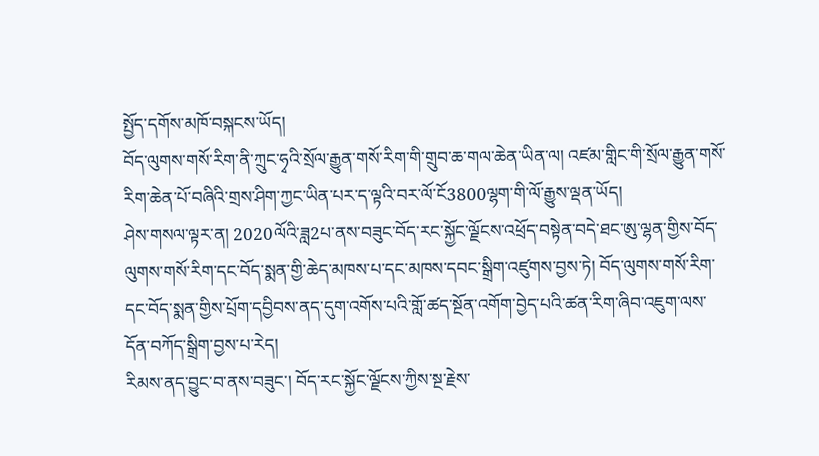སྤྱོད་དགོས་མཁོ་བསྐངས་ཡོད།
བོད་ལུགས་གསོ་རིག་ནི་ཀྲུང་ཧྭའི་སྲོལ་རྒྱུན་གསོ་རིག་གི་གྲུབ་ཆ་གལ་ཆེན་ཡིན་ལ། འཛམ་གླིང་གི་སྲོལ་རྒྱུན་གསོ་རིག་ཆེན་པོ་བཞིའི་གྲས་ཤིག་ཀྱང་ཡིན་པར་ད་ལྟའི་བར་ལོ་ངོ3800ལྷག་གི་ལོ་རྒྱུས་ལྡན་ཡོད།
ཤེས་གསལ་ལྟར་ན། 2020ལོའི་ཟླ2པ་ནས་བཟུང་བོད་རང་སྐྱོང་ལྗོངས་འཕྲོད་བསྟེན་བདེ་ཐང་ཨུ་ལྷན་གྱིས་བོད་ལུགས་གསོ་རིག་དང་བོད་སྨན་གྱི་ཆེད་མཁས་པ་དང་མཁས་དབང་སྒྲིག་འཛུགས་བྱས་ཏེ། བོད་ལུགས་གསོ་རིག་དང་བོད་སྨན་གྱིས་པྲོག་དབྱིབས་ནད་དུག་འགོས་པའི་གློ་ཚད་སྔོན་འགོག་བྱེད་པའི་ཚན་རིག་ཞིབ་འཇུག་ལས་དོན་བཀོད་སྒྲིག་བྱས་པ་རེད།
རིམས་ནད་བྱུང་བ་ནས་བཟུང་། བོད་རང་སྐྱོང་ལྗོངས་ཀྱིས་སྔ་རྗེས་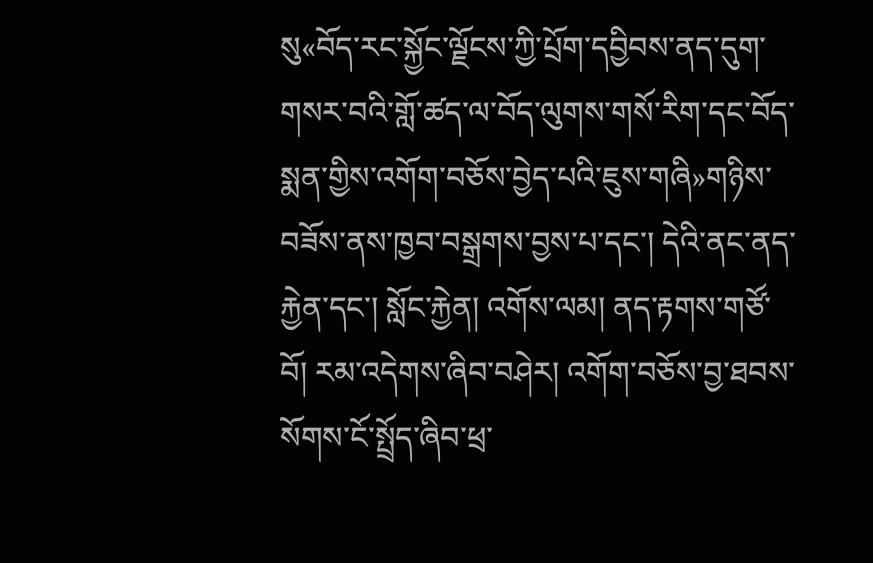སུ«བོད་རང་སྐྱོང་ལྗོངས་ཀྱི་པྲོག་དབྱིབས་ནད་དུག་གསར་བའི་གློ་ཚད་ལ་བོད་ལུགས་གསོ་རིག་དང་བོད་སྨན་གྱིས་འགོག་བཅོས་བྱེད་པའི་ཇུས་གཞི»གཉིས་བཟོས་ནས་ཁྱབ་བསྒྲགས་བྱས་པ་དང་། དེའི་ནང་ནད་རྐྱེན་དང་། སློང་རྐྱེན། འགོས་ལམ། ནད་རྟགས་གཙོ་བོ། རམ་འདེགས་ཞིབ་བཤེར། འགོག་བཅོས་བྱ་ཐབས་སོགས་ངོ་སྤྲོད་ཞིབ་ཕྲ་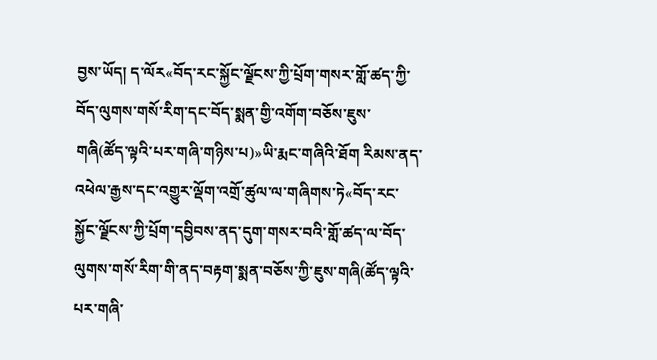བྱས་ཡོད། ད་ལོར«བོད་རང་སྐྱོང་ལྗོངས་ཀྱི་པྲོག་གསར་གློ་ཚད་ཀྱི་བོད་ལུགས་གསོ་རིག་དང་བོད་སྨན་གྱི་འགོག་བཅོས་ཇུས་གཞི(ཚོད་ལྟའི་པར་གཞི་གཉིས་པ)»ཡི་རྨང་གཞིའི་ཐོག རིམས་ནད་འཕེལ་རྒྱས་དང་འགྱུར་ལྡོག་འགྲོ་ཚུལ་ལ་གཞིགས་ཏེ«བོད་རང་སྐྱོང་ལྗོངས་ཀྱི་པྲོག་དབྱིབས་ནད་དུག་གསར་བའི་གློ་ཚད་ལ་བོད་ལུགས་གསོ་རིག་གི་ནད་བརྟག་སྨན་བཅོས་ཀྱི་ཇུས་གཞི(ཚོད་ལྟའི་པར་གཞི་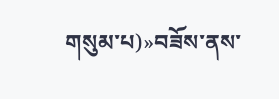གསུམ་པ)»བཟོས་ནས་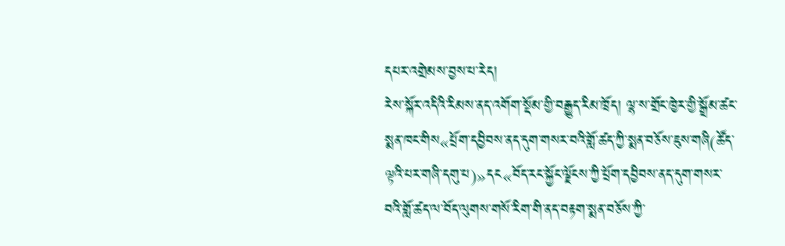དཔར་འགྲེམས་བྱས་པ་རེད།
རེས་སྐོར་འདིའི་རིམས་ནད་འགོག་སྡོམ་གྱི་བརྒྱུད་རིམ་ཁྲོད། ལྷ་ས་གྲོང་ཁྱེར་གྱི་སྒྲོམ་ཚང་སྨན་ཁང་གིས«པྲོག་དབྱིབས་ནད་དུག་གསར་བའི་གློ་ཚད་ཀྱི་སྨན་བཅོས་ཇུས་གཞི(ཚོད་ལྟའི་པར་གཞི་དགུ་པ)»དང«བོད་རང་སྐྱོང་ལྗོངས་ཀྱི་པྲོག་དབྱིབས་ནད་དུག་གསར་བའི་གློ་ཚད་ལ་བོད་ལུགས་གསོ་རིག་གི་ནད་བརྟག་སྨན་བཅོས་ཀྱི་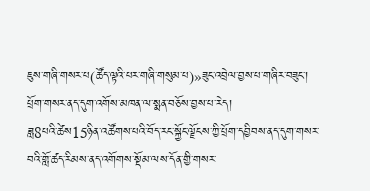ཇུས་གཞི་གསར་པ(ཚོད་ལྟའི་པར་གཞི་གསུམ་པ)»ཟུང་འབྲེལ་བྱས་པ་གཞིར་བཟུང་། པྲོག་གསར་ནད་དུག་འགོས་མཁན་ལ་སྨན་བཅོས་བྱས་པ་རེད།
ཟླ8པའི་ཚེས15ཉིན་འཚོགས་པའི་བོད་རང་སྐྱོང་ལྗོངས་ཀྱི་པྲོག་དབྱིབས་ནད་དུག་གསར་བའི་གློ་ཚད་རིམས་ནད་འགོགས་སྡོམ་ལས་དོན་གྱི་གསར་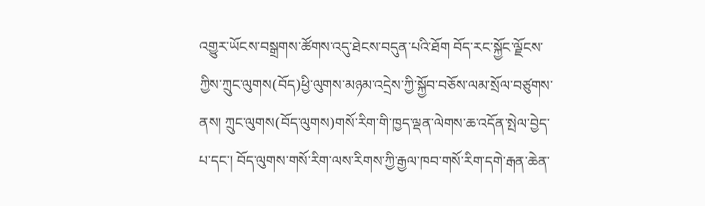འགྱུར་ཡོངས་བསྒྲགས་ཚོགས་འདུ་ཐེངས་བདུན་པའི་ཐོག བོད་རང་སྐྱོང་ལྗོངས་ཀྱིས་ཀྲུང་ལུགས(བོད)ཕྱི་ལུགས་མཉམ་འདྲེས་ཀྱི་སྐྱོབ་བཅོས་ལམ་སྲོལ་བཙུགས་ནས། ཀྲུང་ལུགས(བོད་ལུགས)གསོ་རིག་གི་ཁྱད་ལྡན་ལེགས་ཆ་འདོན་སྤེལ་བྱེད་པ་དང་། བོད་ལུགས་གསོ་རིག་ལས་རིགས་ཀྱི་རྒྱལ་ཁབ་གསོ་རིག་དགེ་རྒན་ཆེན་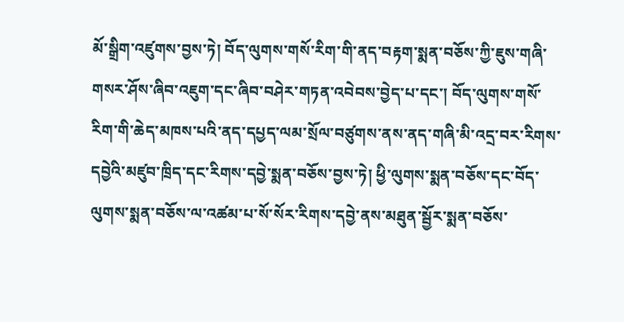མོ་སྒྲིག་འཛུགས་བྱས་ཏེ། བོད་ལུགས་གསོ་རིག་གི་ནད་བརྟག་སྨན་བཅོས་ཀྱི་ཇུས་གཞི་གསར་ཤོས་ཞིབ་འཇུག་དང་ཞིབ་བཤེར་གཏན་འབེབས་བྱེད་པ་དང་། བོད་ལུགས་གསོ་རིག་གི་ཆེད་མཁས་པའི་ནད་དཔྱད་ལམ་སྲོལ་བཙུགས་ནས་ནད་གཞི་མི་འདྲ་བར་རིགས་དབྱེའི་མཛུབ་ཁྲིད་དང་རིགས་དབྱེ་སྨན་བཅོས་བྱས་ཏེ། ཕྱི་ལུགས་སྨན་བཅོས་དང་བོད་ལུགས་སྨན་བཅོས་ལ་འཚམ་པ་སོ་སོར་རིགས་དབྱེ་ནས་མཐུན་སྦྱོར་སྨན་བཅོས་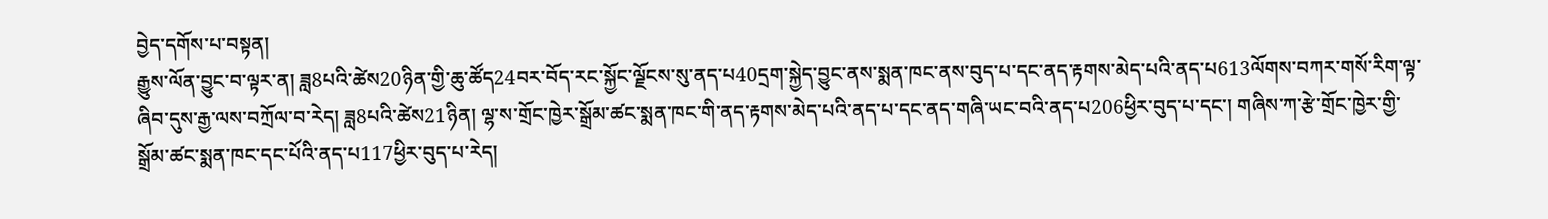བྱེད་དགོས་པ་བསྟན།
རྒྱུས་ལོན་བྱུང་བ་ལྟར་ན། ཟླ8པའི་ཚེས20ཉིན་གྱི་ཆུ་ཚོད24བར་བོད་རང་སྐྱོང་ལྗོངས་སུ་ནད་པ40དྲག་སྐྱེད་བྱུང་ནས་སྨན་ཁང་ནས་བུད་པ་དང་ནད་རྟགས་མེད་པའི་ནད་པ613ལོགས་བཀར་གསོ་རིག་ལྟ་ཞིབ་དུས་རྒྱ་ལས་བཀྲོལ་བ་རེད། ཟླ8པའི་ཚེས21ཉིན། ལྷ་ས་གྲོང་ཁྱེར་སྒྲོམ་ཚང་སྨན་ཁང་གི་ནད་རྟགས་མེད་པའི་ནད་པ་དང་ནད་གཞི་ཡང་བའི་ནད་པ206ཕྱིར་བུད་པ་དང་། གཞིས་ཀ་རྩེ་གྲོང་ཁྱེར་གྱི་སྒྲོམ་ཚང་སྨན་ཁང་དང་པོའི་ནད་པ117ཕྱིར་བུད་པ་རེད།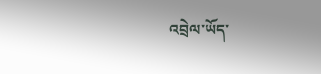འབྲེལ་ཡོད་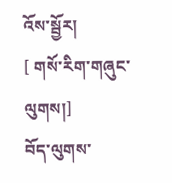འོས་སྦྱོར།
[ གསོ་རིག་གཞུང་ལུགས།]
བོད་ལུགས་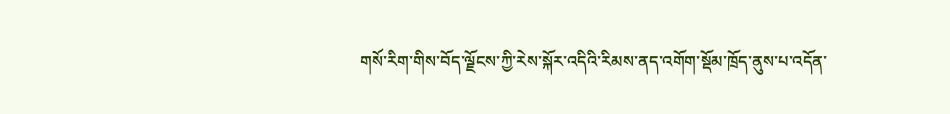གསོ་རིག་གིས་བོད་ལྗོངས་ཀྱི་རེས་སྐོར་འདིའི་རིམས་ནད་འགོག་སྡོམ་ཁྲོད་ནུས་པ་འདོན་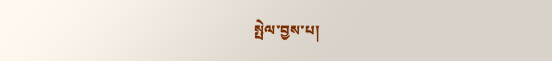སྤེལ་བྱས་པ།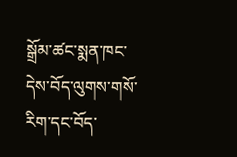སྒྲོམ་ཚང་སྨན་ཁང་དེས་བོད་ལུགས་གསོ་རིག་དང་བོད་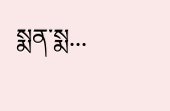སྨན་སྨ...